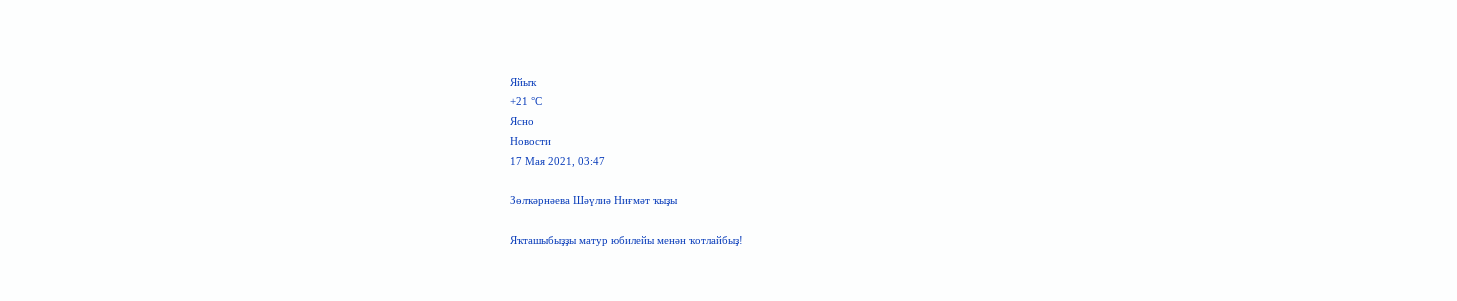Яйыҡ
+21 °С
Ясно
Новости
17 Мая 2021, 03:47

Зөлҡәрнәева Шәүлиә Ниғмәт ҡыҙы

Яҡташыбыҙҙы матур юбилейы менән ҡотлайбыҙ!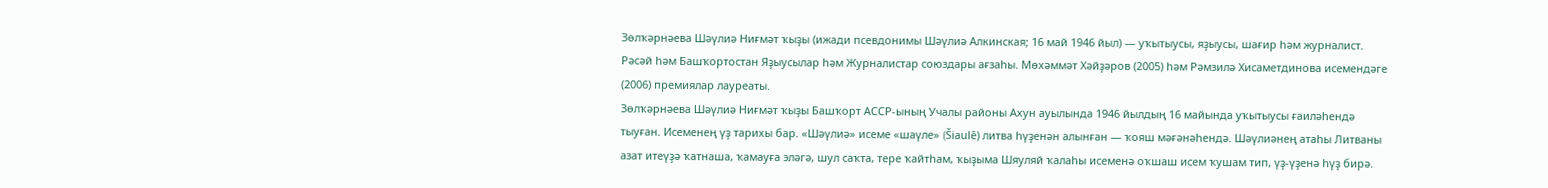Зөлҡәрнәева Шәүлиә Ниғмәт ҡыҙы (ижади псевдонимы Шәүлиә Алкинская; 16 май 1946 йыл) — уҡытыусы, яҙыусы, шағир һәм журналист. Рәсәй һәм Башҡортостан Яҙыусылар һәм Журналистар союздары ағзаһы. Мөхәммәт Хәйҙәров (2005) һәм Рәмзилә Хисаметдинова исемендәге (2006) премиялар лауреаты.
Зөлҡәрнәева Шәүлиә Ниғмәт ҡыҙы Башҡорт АССР-ының Учалы районы Ахун ауылында 1946 йылдың 16 майында уҡытыусы ғаиләһендә тыуған. Исеменең үҙ тарихы бар. «Шәүлиә» исеме «шаүле» (Šiaulē) литва һүҙенән алынған — ҡояш мәғәнәһендә. Шәүлиәнең атаһы Литваны азат итеүҙә ҡатнаша, ҡамауға эләгә, шул саҡта, тере ҡайтһам, ҡыҙыма Шяуляй ҡалаһы исеменә оҡшаш исем ҡушам тип, үҙ-үҙенә һүҙ бирә.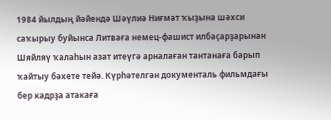1984 йылдың йәйендә Шәүлиә Ниғмәт ҡыҙына шәхси саҡырыу буйынса Литваға немец-фашист илбаҫарҙарынан Шяйляү ҡалаһын азат итеүгә арналаған тантанаға барып ҡайтыу бәхете тейә. Күрһәтелгән документаль фильмдағы бер кадрҙа атакаға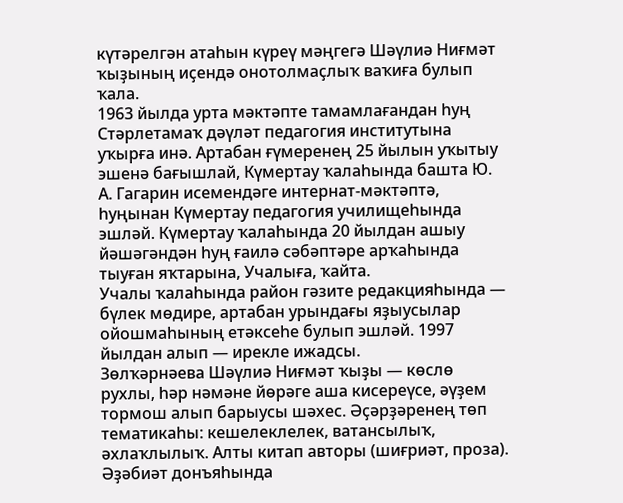күтәрелгән атаһын күреү мәңгегә Шәүлиә Ниғмәт ҡыҙының иҫендә онотолмаҫлыҡ ваҡиға булып ҡала.
1963 йылда урта мәктәпте тамамлағандан һуң Стәрлетамаҡ дәүләт педагогия институтына уҡырға инә. Артабан ғүмеренең 25 йылын уҡытыу эшенә бағышлай, Күмертау ҡалаһында башта Ю. А. Гагарин исемендәге интернат-мәктәптә, һуңынан Күмертау педагогия училищеһында эшләй. Күмертау ҡалаһында 20 йылдан ашыу йәшәгәндән һуң ғаилә сәбәптәре арҡаһында тыуған яҡтарына, Учалыға, ҡайта.
Учалы ҡалаһында район гәзите редакцияһында — бүлек мөдире, артабан урындағы яҙыусылар ойошмаһының етәксеһе булып эшләй. 1997 йылдан алып — ирекле ижадсы.
Зөлҡәрнәева Шәүлиә Ниғмәт ҡыҙы — көслө рухлы, һәр нәмәне йөрәге аша кисереүсе, әүҙем тормош алып барыусы шәхес. Әҫәрҙәренең төп тематикаһы: кешелеклелек, ватансылыҡ, әхлаҡлылыҡ. Алты китап авторы (шиғриәт, проза). Әҙәбиәт донъяһында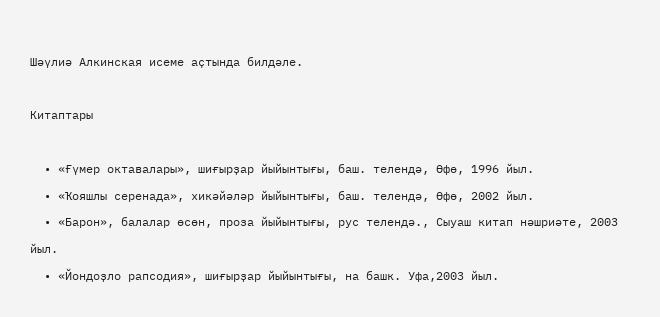Шәүлиә Алкинская исеме аҫтында билдәле.

Китаптары

  • «Ғүмер октавалары», шиғырҙар йыйынтығы, баш. телендә, Өфө, 1996 йыл.
  • «Ҡояшлы серенада», хикәйәләр йыйынтығы, баш. телендә, Өфө, 2002 йыл.
  • «Барон», балалар өсөн, проза йыйынтығы, рус телендә., Сыуаш китап нәшриәте, 2003 йыл.
  • «Йондоҙло рапсодия», шиғырҙар йыйынтығы, на башк. Уфа,2003 йыл.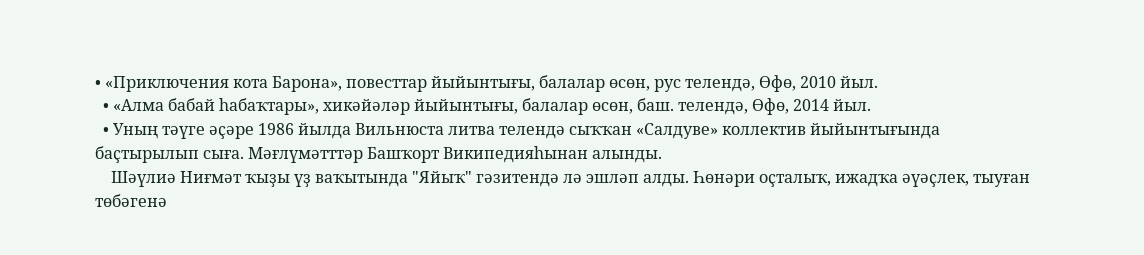• «Приключения кота Барона», повесттар йыйынтығы, балалар өсөн, рус телендә, Өфө, 2010 йыл.
  • «Алма бабай һабаҡтары», хикәйәләр йыйынтығы, балалар өсөн, баш. телендә, Өфө, 2014 йыл.
  • Уның тәүге әҫәре 1986 йылда Вильнюста литва телендә сыҡҡан «Салдуве» коллектив йыйынтығында баҫтырылып сыға. Мәғлүмәтттәр Башҡорт Википедияһынан алынды.
    Шәүлиә Ниғмәт ҡыҙы үҙ ваҡытында "Яйыҡ" гәзитендә лә эшләп алды. Һөнәри оҫталыҡ, ижадҡа әүәҫлек, тыуған төбәгенә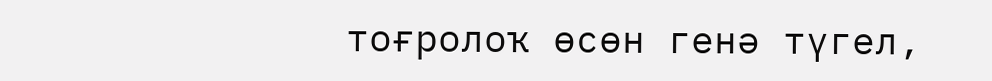тоғролоҡ өсөн генә түгел,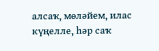алсаҡ, мөләйем, илас күңелле, һәр саҡ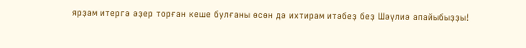ярҙам итергә әҙер торған кеше булғаны өсөн дә ихтирам итәбеҙ беҙ Шәүлиә апайыбыҙҙы!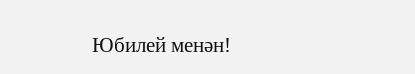Юбилей менән!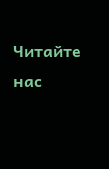Читайте нас